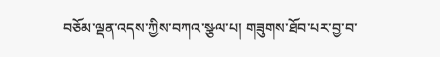བཅོམ་ལྡན་འདས་ཀྱིས་བཀའ་སྩལ་པ། གཟུགས་ཐོབ་པར་བྱ་བ་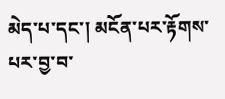མེད་པ་དང་། མངོན་པར་རྟོགས་པར་བྱ་བ་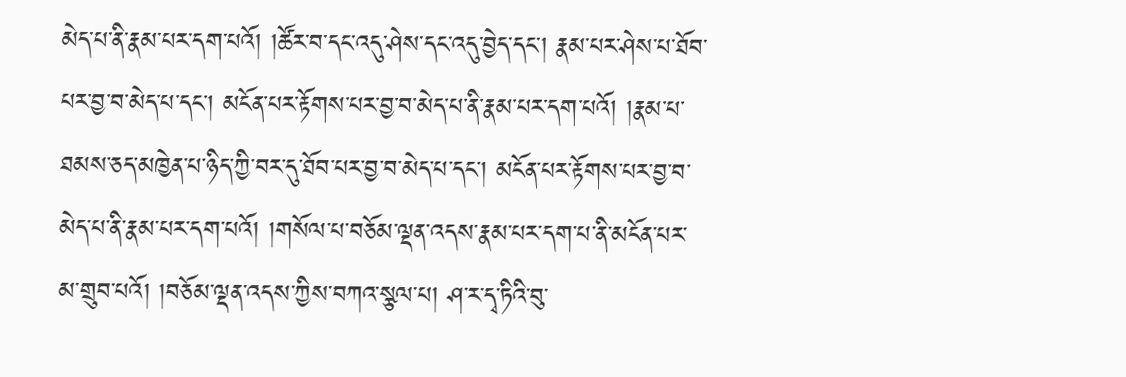མེད་པ་ནི་རྣམ་པར་དག་པའོ། །ཚོར་བ་དང་འདུ་ཤེས་དང་འདུ་བྱེད་དང་། རྣམ་པར་ཤེས་པ་ཐོབ་པར་བྱ་བ་མེད་པ་དང་། མངོན་པར་རྟོགས་པར་བྱ་བ་མེད་པ་ནི་རྣམ་པར་དག་པའོ། །རྣམ་པ་ཐམས་ཅད་མཁྱེན་པ་ཉིད་ཀྱི་བར་དུ་ཐོབ་པར་བྱ་བ་མེད་པ་དང་། མངོན་པར་རྟོགས་པར་བྱ་བ་མེད་པ་ནི་རྣམ་པར་དག་པའོ། །གསོལ་པ་བཅོམ་ལྡན་འདས་རྣམ་པར་དག་པ་ནི་མངོན་པར་མ་གྲུབ་པའོ། །བཅོམ་ལྡན་འདས་ཀྱིས་བཀའ་སྩལ་པ། ཤ་ར་དྭ་ཏིའི་བུ་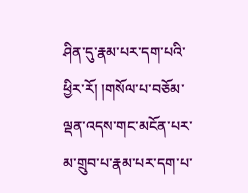ཤིན་དུ་རྣམ་པར་དག་པའི་ཕྱིར་རོ། །གསོལ་པ་བཅོམ་ལྡན་འདས་གང་མངོན་པར་མ་གྲུབ་པ་རྣམ་པར་དག་པ་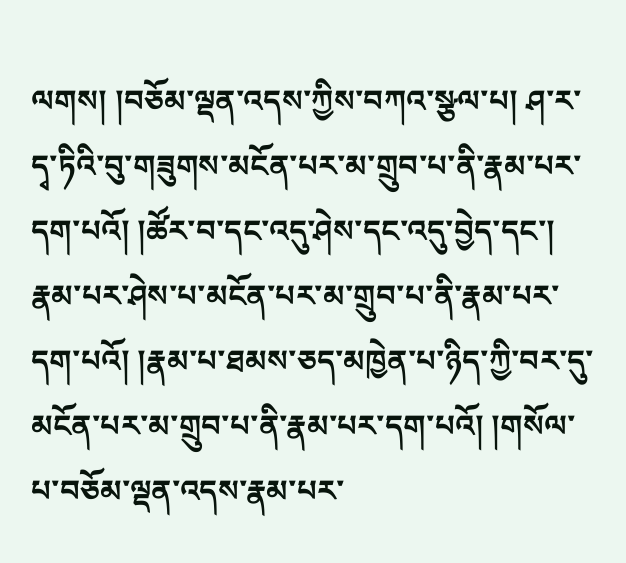ལགས། །བཅོམ་ལྡན་འདས་ཀྱིས་བཀའ་སྩལ་པ། ཤ་ར་དྭ་ཏིའི་བུ་གཟུགས་མངོན་པར་མ་གྲུབ་པ་ནི་རྣམ་པར་དག་པའོ། །ཚོར་བ་དང་འདུ་ཤེས་དང་འདུ་བྱེད་དང་། རྣམ་པར་ཤེས་པ་མངོན་པར་མ་གྲུབ་པ་ནི་རྣམ་པར་དག་པའོ། །རྣམ་པ་ཐམས་ཅད་མཁྱེན་པ་ཉིད་ཀྱི་བར་དུ་མངོན་པར་མ་གྲུབ་པ་ནི་རྣམ་པར་དག་པའོ། །གསོལ་པ་བཅོམ་ལྡན་འདས་རྣམ་པར་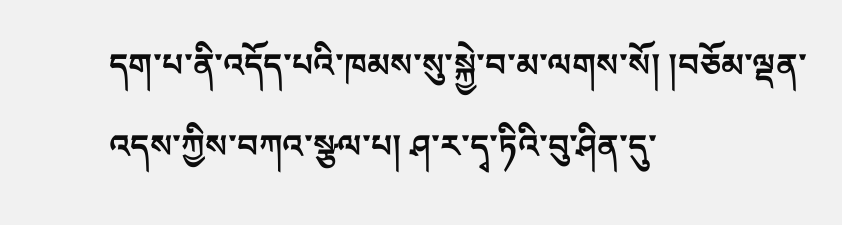དག་པ་ནི་འདོད་པའི་ཁམས་སུ་སྐྱེ་བ་མ་ལགས་སོ། །བཅོམ་ལྡན་འདས་ཀྱིས་བཀའ་སྩལ་པ། ཤ་ར་དྭ་ཏིའི་བུ་ཤིན་དུ་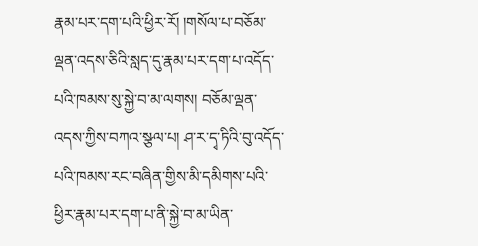རྣམ་པར་དག་པའི་ཕྱིར་རོ། །གསོལ་པ་བཅོམ་ལྡན་འདས་ཅིའི་སླད་དུ་རྣམ་པར་དག་པ་འདོད་པའི་ཁམས་སུ་སྐྱེ་བ་མ་ལགས། བཅོམ་ལྡན་འདས་ཀྱིས་བཀའ་སྩལ་པ། ཤ་ར་དྭ་ཏིའི་བུ་འདོད་པའི་ཁམས་རང་བཞིན་གྱིས་མི་དམིགས་པའི་ཕྱིར་རྣམ་པར་དག་པ་ནི་སྐྱེ་བ་མ་ཡིན་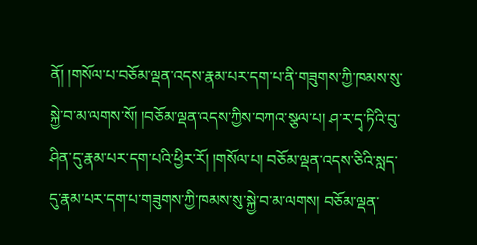ནོ། །གསོལ་པ་བཅོམ་ལྡན་འདས་རྣམ་པར་དག་པ་ནི་གཟུགས་ཀྱི་ཁམས་སུ་སྐྱེ་བ་མ་ལགས་སོ། །བཅོམ་ལྡན་འདས་ཀྱིས་བཀའ་སྩལ་པ། ཤ་ར་དྭ་ཏིའི་བུ་ཤིན་དུ་རྣམ་པར་དག་པའི་ཕྱིར་རོ། །གསོལ་པ། བཅོམ་ལྡན་འདས་ཅིའི་སླད་དུ་རྣམ་པར་དག་པ་གཟུགས་ཀྱི་ཁམས་སུ་སྐྱེ་བ་མ་ལགས། བཅོམ་ལྡན་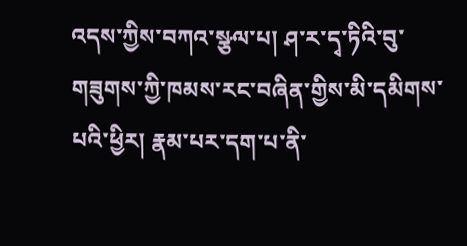འདས་ཀྱིས་བཀའ་སྩལ་པ། ཤ་ར་དྭ་ཏིའི་བུ་གཟུགས་ཀྱི་ཁམས་རང་བཞིན་གྱིས་མི་དམིགས་པའི་ཕྱིར། རྣམ་པར་དག་པ་ནི་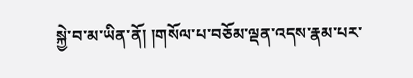སྐྱེ་བ་མ་ཡིན་ནོ། །གསོལ་པ་བཅོམ་ལྡན་འདས་རྣམ་པར་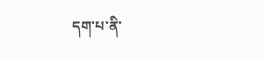དག་པ་ནི་